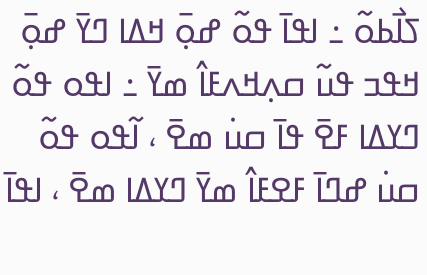ߖߊ߯ߕߋ߬ ߸ ߊߟߊ߫ ߟߋ߬ ߝߋ߲߫ ߞߡߊ ߣߌ߫ ߝߋ߲߫ ߞߟߏ ߟߎ߬ ߛߍ߲ߞߍߓߊ߮ ߘߌ߫ ߸ ߊߟߋ ߟߋ߬ ߣߌߡߊ ߓߐ߫ ߟߊ߫ ߛߎ߭ ߘߐ߫ ، ߊ߬ߟߋ ߟߋ߬ ߛߎ߭ ߝߣߊ߫ ߓߐߓߊ߮ ߘߌ߫ ߣߌߡߊ ߘߐ߫ ، ߊߟߊ߫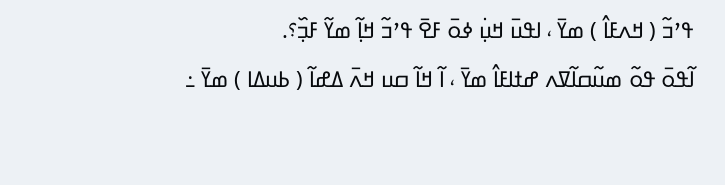ߟߴߏ߬ ( ߞߍߓߊ߮ ) ߘߌ߫ ، ߊߟߎ߫ ߞߎ߲߭ ߦߋ߫ ߓߐ߫ ߟߴߏ߬ ߞߊ߲߬ ߘߌ߬ ߓߏ߲߰؟.
ߊ߬ߟߋ߫ ߟߋ߬ ߘߎ߬ߛߊ߬ߜߍ ߝߙߊߓߊ߮ ߘߌ߫ ، ߊ߬ ߞߊ߬ ߛߎ ߞߍ߫ ߡߝߊ߬ ( ߕߎߡߊ ) ߘߌ߫ ߸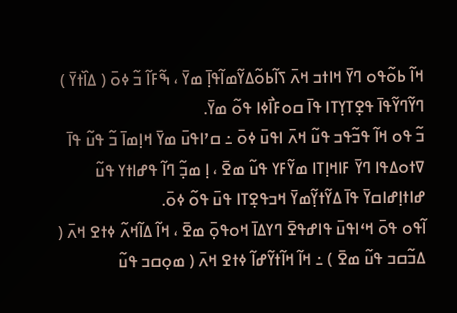ߞߊ߬ ߕߋ߬ߟߋ ߣߌ߫ ߞߊߙߏ ߞߍ߫ ߖߊ߬ߕߋ߬ߡߌ߬ߘߊ߬ߟߊ߲߫ ߘߌ߫ ، ߒ߬ߓߊ߬ ߏ߬ ߦߋ߫ ( ߡߊ߰ߙߌ߫ ) ߣߌ߬ߣߌ߬ߟߊ߫ ߟߐ߲ߠߌ߲ߠߊ ߟߊ߫ ߛߋߓߊ߯ߦߊ ߟߋ߬ ߘߌ߫.
ߏ߬ ߟߋ ߞߊ߬ ߟߏ߬ߟߏ ߟߎ߬ ߞߍ߫ ߊߟߎ߫ ߦߋ߫ ߸ ߛߴߊߟߎ߫ ߘߌ߫ ߞߊ߲ߘߊ߫ ߏ߬ ߟߎ߬ ߟߊ߫ ߜߙߋߡߟߊ ߣߌ߫ ߓߊߞߊ߲ߠߊ ߘߌ߬ߓߌ ߟߎ߬ ߘߐ߫ ، ߊ߲ ߘߏ߲߬ ߣߊ߬ ߟߝߊߙߌ ߟߎ߬ ߝߊߙߊ߲ߝߊߛߌ߫ ߟߊ߫ ߡߌ߬ߙߌ߲߬ߘߌ߫ ߞߏߟߐ߲ߠߊ ߟߎ߫ ߟߋ߬ ߦߋ߫.
ߊ߬ߟߋ ߟߋ߫ ߞߵߊߟߎ߫ ߟߊߝߟߐ߫ ߣߌߡߊ߫ ߞߋߟߋ߲߫ ߘߐ߫ ، ߞߊ߬ ߡߊ߬ߞߍ߬ ߦߙߐ ߞߍ߫ ( ߡߏ߬ߛߏ ߟߎ߬ ߘߐ߫ ) ߸ ߞߊ߬ ߞߊ߬ߙߌ߬ߝߊ߬ ߦߙߐ ߞߍ߫ ( ߘߋ߲ߛߏ ߟߎ߬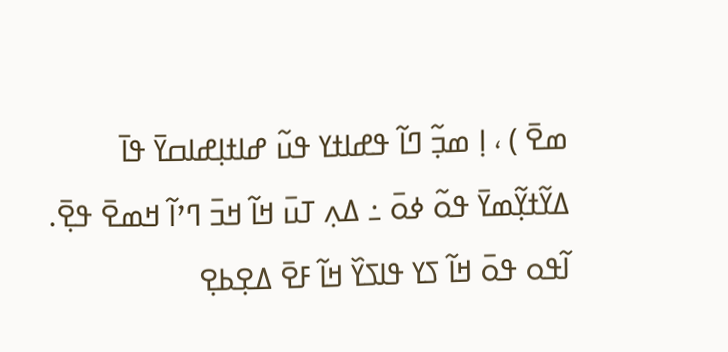ߘߐ߫ ) ، ߊ߲ ߘߏ߲߬ ߣߊ߬ ߟߝߊߙߌ ߟߎ߬ ߝߊߙߊ߲ߝߊߛߌ߫ ߟߊ߫ ߡߌ߬ߙߌ߲߬ߘߌ߫ ߟߋ߬ ߦߋ߫ ߸ ߡߍ߲ ߠߎ߫ ߞߊ߬ ߞߏ߫ ߣߴߊ߬ ߞߘߐ߫ ߟߐ߲߫.
ߊ߬ߟߋ ߟߋ߫ ߞߊ߬ ߖߌ ߟߊߖߌ߰ ߞߊ߬ ߓߐ߫ ߡߐ߲ߕߐ߲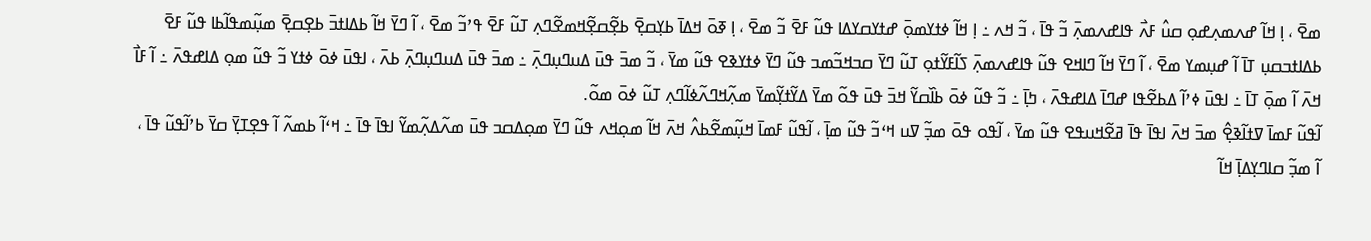ߘߐ߫ ، ߊ߲ ߞߊ߬ ߝߍߘߍ߲ߝߋ߲ ߛߎ߮ ߓߍ߯ ߟߊߝߍߘߍ߲߫ ߏ߬ ߟߊ߫ ، ߏ߬ ߞߍ ߸ ߊ߲ ߞߊ߬ ߦߙߌߘߋ߲߫ ߝߙߌߛߌߡߊ ߟߎ߬ ߓߐ߫ ߏ߬ ߘߐ߫ ، ߊ߲ ߧߋ߫ ߞߡߊ߫ ߕߌ߲ߛߐ߲߫ ߕߐ߲߬ߛߐ߲߬ߞߘߐ߬ߣߍ߲ ߠߎ߬ ߓߐ߫ ߟߴߏ߬ ߘߐ߫ ، ߊ߬ ߣߌ߫ ߞߊ߬ ߕߡߊߙߏ߫ ߕߐ߲ߛߐ߲߫ ߘߎ߲߬ߘߟߊ߬ߕߊ ߟߎ߬ ߓߐ߫ ߕߡߊߙߏߛߎ߲ ߠߊ߫ ߊ߬ ߝߎ߲ߘߌ ߘߐ߫ ، ߊ߬ ߣߌ߫ ߞߊ߬ ߣߊߞߐ ߟߎ߬ ߟߊߝߍߘߍ߲߫ ߖߊ߬ߓߌ߬ߙߋ߲ ߠߎ߬ ߣߌ߫ ߛߏߞߏ߬ߘߏ ߟߎ߬ ߣߌ߫ ߦߙߌߢߐ ߟߎ߬ ߘߌ߫ ، ߏ߬ ߘߏ߫ ߟߎ߫ ߡߎߣߎ߲ߣߍ߲߫ ߸ ߘߏ߫ ߟߎ߫ ߡߎߣߎ߲ߣߍ߲߫ ߕߍ߫ ، ߊߟߎ߫ ߦߋ߫ ߦߙߌ ߏ߬ ߟߎ߬ ߘߋ߲ ߡߊߝߟߍ߫ ߸ ߊ߬ ߓߊ߯ ߞߍ߫ ߊ߬ ߘߋ߲߫ ߠߊ߫ ߸ ߊߟߎ߫ ߦߴߊ߬ ߡߕߐ߬ߟߊ ߝߣߊ߫ ߡߊߝߟߍ߫ ، ߤߊ߲߫ ߸ ߏ߬ ߟߎ߬ ߦߋ߫ ߕߊ߰ߛߌ߬ ߞߏ߫ ߟߎ߫ ߟߋ߬ ߘߌ߫ ߡߌ߬ߙߌ߲߬ߘߌ߫ ߘߍ߲߬ߞߣߍ߬ߦߊ߬ߣߍ߲ ߠߎ߬ ߦߋ߫ ߘߋ߬.
ߊ߬ߟߎ߬ ߓߘߊ߫ ߜߙߊ߬ߢߐ߲߮ ߘߏ߫ ߞߍ߫ ߊߟߊ߫ ߟߊ߫ ߥߐ߬ߞߎߟߐ ߟߎ߬ ߘߌ߫ ، ߊ߬ߟߋ ߟߋ߫ ߘߏ߲߬ ߜߎ ߞߵߏ߬ ߟߎ߬ ߘߊ߲߫ ، ߊ߬ߟߎ߬ ߓߘߊ߫ ߞߎ߲߬ߘߐ߬ߕߍ߮ ߞߍ߫ ߞߊ߬ ߘߋ߲ߞߍ ߟߎ߬ ߣߌ߫ ߘߋ߲ߡߛߏ ߟߎ߫ ߘߍ߬ߡߍ߲߬ߘߌ߬ ߊߟߊ߫ ߟߊ߫ ߸ ߞߵߊ߬ ߕߘߍ߬ ߊ߬ ߟߐ߲ߠߌ߲߫ ߛߌ߫ ߕߴߊ߬ߟߎ߬ ߟߊ߫ ، ߊ߬ ߘߏ߲߬ ߛߊߣߌ߲ߡߊ߲߫ ߞߊ߬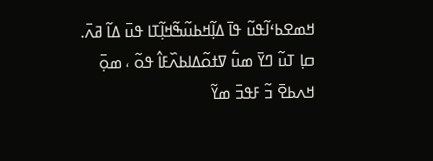ߞߘߐߕߵߊ߬ߟߎ߬ ߟߊ߫ ߡߊ߲߬ߞߕߎ߬ߒ߬ߞߊ߲߬ߠߊ ߟߎ߫ ߡߊ߬ ߥߍ߫.
ߛߊ߲ ߠߎ߬ ߣߌ߫ ߘߎ߱ ߜߙߋ߬ߡߊߕߍ߰ߓߊ߮ ߟߋ߬ ، ߘߋ߲߫ ߞߍߕߐ߫ ߏ߬ ߓߟߏ߫ ߘߌ߬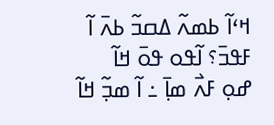ߞߵߊ߬ ߕߘߍ߬ ߡߛߏ߬ ߕߍ߫ ߊ߬ ߓߟߏ߫؟ ߊ߬ߟߋ ߟߋ߫ ߞߊ߬ ߝߋ߲ ߓߍ߯ ߘߊ߲߫ ߸ ߊ߬ ߘߏ߲߬ ߞߊ߬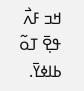ߞߏ ߓߍ߯ ߟߐ߲߫ ߠߋ߬ ߕߊߦߌ߫.